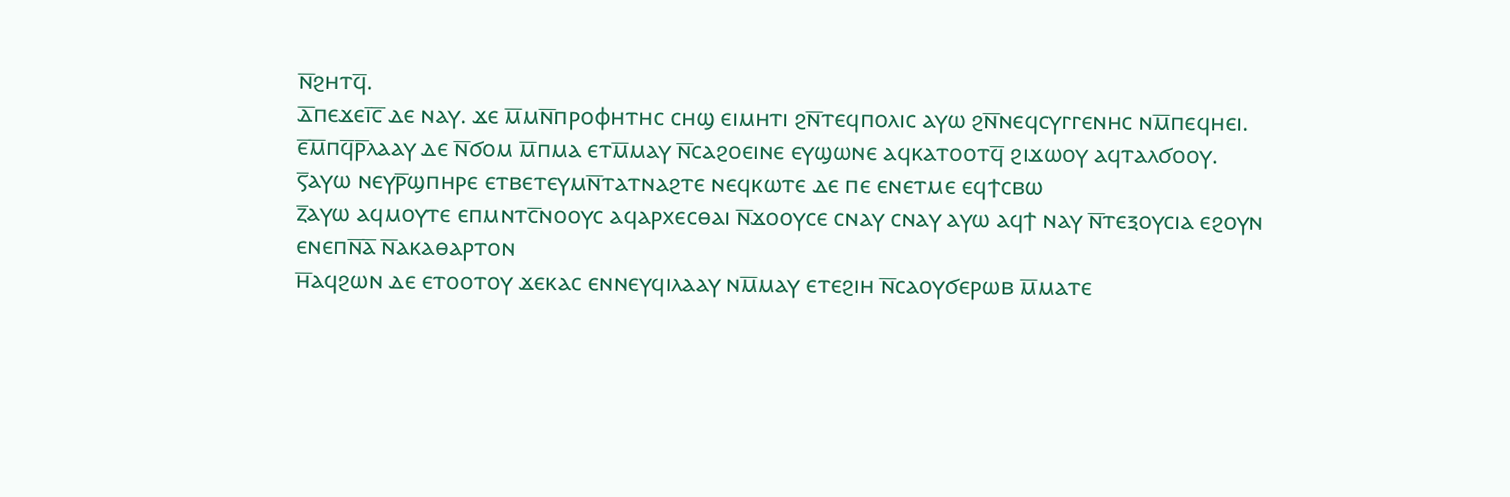ⲛ̅ϩⲏⲧϥ̅.
ⲇ̅ⲡⲉϫⲉⲓ̅ⲥ̅ ⲇⲉ ⲛⲁⲩ. ϫⲉ ⲙ̅ⲙⲛ̅ⲡⲣⲟⲫⲏⲧⲏⲥ ⲥⲏϣ ⲉⲓⲙⲏⲧⲓ ϩⲛ̅ⲧⲉϥⲡⲟⲗⲓⲥ ⲁⲩⲱ ϩⲛ̅ⲛⲉϥⲥⲩⲅⲅⲉⲛⲏⲥ ⲛⲙ̅ⲡⲉϥⲏⲉⲓ.
ⲉ̅ⲙ̅ⲡϥ̅ⲣ̅ⲗⲁⲁⲩ ⲇⲉ ⲛ̅ϭⲟⲙ ⲙ̅ⲡⲙⲁ ⲉⲧⲙ̅ⲙⲁⲩ ⲛ̅ⲥⲁϩⲟⲉⲓⲛⲉ ⲉⲩϣⲱⲛⲉ ⲁϥⲕⲁⲧⲟⲟⲧϥ̅ ϩⲓϫⲱⲟⲩ ⲁϥⲧⲁⲗϭⲟⲟⲩ.
ⲋ̅ⲁⲩⲱ ⲛⲉⲩⲣ̅ϣⲡⲏⲣⲉ ⲉⲧⲃⲉⲧⲉⲩⲙⲛ̅ⲧⲁⲧⲛⲁϩⲧⲉ ⲛⲉϥⲕⲱⲧⲉ ⲇⲉ ⲡⲉ ⲉⲛⲉⲧⲙⲉ ⲉϥϯⲥⲃⲱ
ⲍ̅ⲁⲩⲱ ⲁϥⲙⲟⲩⲧⲉ ⲉⲡⲙⲛⲧⲥ̅ⲛⲟⲟⲩⲥ ⲁϥⲁⲣⲭⲉⲥⲑⲁⲓ ⲛ̅ϫⲟⲟⲩⲥⲉ ⲥⲛⲁⲩ ⲥⲛⲁⲩ ⲁⲩⲱ ⲁϥϯ ⲛⲁⲩ ⲛ̅ⲧⲉⲝⲟⲩⲥⲓⲁ ⲉϩⲟⲩⲛ ⲉⲛⲉⲡⲛ̅ⲁ̅ ⲛ̅ⲁⲕⲁⲑⲁⲣⲧⲟⲛ
ⲏ̅ⲁϥϩⲱⲛ ⲇⲉ ⲉⲧⲟⲟⲧⲟⲩ ϫⲉⲕⲁⲥ ⲉⲛⲛⲉⲩϥⲓⲗⲁⲁⲩ ⲛⲙ̅ⲙⲁⲩ ⲉⲧⲉϩⲓⲏ ⲛ̅ⲥⲁⲟⲩϭⲉⲣⲱⲃ ⲙ̅ⲙⲁⲧⲉ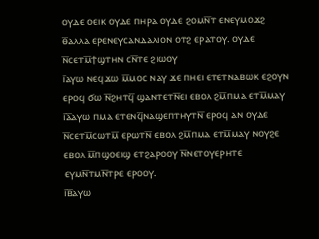ⲟⲩⲇⲉ ⲟⲉⲓⲕ ⲟⲩⲇⲉ ⲡⲏⲣⲁ ⲟⲩⲇⲉ ϩⲟⲙⲛ̅ⲧ ⲉⲛⲉⲩⲙⲟϫϩ
ⲑ̅ⲁⲗⲗⲁ ⲉⲣⲉⲛⲉⲩⲥⲁⲛⲇⲁⲗⲓⲟⲛ ⲟⲧϩ ⲉⲣⲁⲧⲟⲩ. ⲟⲩⲇⲉ ⲛ̅ⲥⲉⲧⲙ̅ϯϣⲧⲏⲛ ⲥⲛ̅ⲧⲉ ϩⲓⲱⲟⲩ
ⲓ̅ⲁⲩⲱ ⲛⲉϥϫⲱ ⲙ̅ⲙⲟⲥ ⲛⲁⲩ ϫⲉ ⲡⲏⲉⲓ ⲉⲧⲉⲧⲛⲁⲃⲱⲕ ⲉϩⲟⲩⲛ ⲉⲣⲟϥ ϭⲱ ⲛ̅ϩⲏⲧϥ̅ ϣⲁⲛⲧⲉⲧⲛ̅ⲉⲓ ⲉⲃⲟⲗ ϩⲙ̅ⲡⲙⲁ ⲉⲧⲙ̅ⲙⲁⲩ
ⲓ̅ⲁ̅ⲁⲩⲱ ⲡⲙⲁ ⲉⲧⲉⲛϥ̅ⲛⲁϣⲉⲡⲧⲏⲩⲧⲛ̅ ⲉⲣⲟϥ ⲁⲛ ⲟⲩⲇⲉ ⲛ̅ⲥⲉⲧⲙ̅ⲥⲱⲧⲙ̅ ⲉⲣⲱⲧⲛ̅ ⲉⲃⲟⲗ ϩⲙ̅ⲡⲙⲁ ⲉⲧⲙ̅ⲙⲁⲩ ⲛⲟⲩϩⲉ ⲉⲃⲟⲗ ⲙ̅ⲡϣⲟⲉⲓϣ ⲉⲧϩⲁⲣⲟⲟⲩ ⲛ̅ⲛⲉⲧⲟⲩⲉⲣⲏⲧⲉ ⲉⲩⲙⲛ̅ⲧⲙⲛ̅ⲧⲣⲉ ⲉⲣⲟⲟⲩ.
ⲓ̅ⲃ̅ⲁⲩⲱ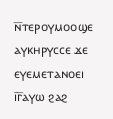ⲛ̅ⲧⲉⲣⲟⲩⲙⲟⲟϣⲉ ⲁⲩⲕⲏⲣⲩⲥⲥⲉ ϫⲉ ⲉⲩⲉⲙⲉⲧⲁⲛⲟⲉⲓ
ⲓ̅ⲅ̅ⲁⲩⲱ ϩⲁϩ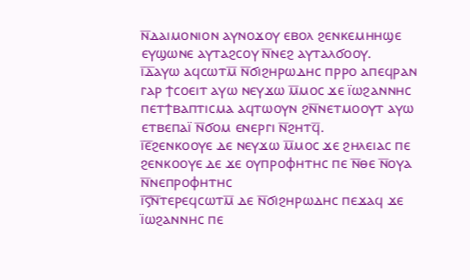ⲛ̅ⲇⲁⲓⲙⲟⲛⲓⲟⲛ ⲁⲩⲛⲟϫⲟⲩ ⲉⲃⲟⲗ ϩⲉⲛⲕⲉⲙⲏⲏϣⲉ ⲉⲩϣⲱⲛⲉ ⲁⲩⲧⲁϩⲥⲟⲩ ⲛ̅ⲛⲉϩ ⲁⲩⲧⲁⲗϭⲟⲟⲩ.
ⲓ̅ⲇ̅ⲁⲩⲱ ⲁϥⲥⲱⲧⲙ̅ ⲛ̅ϭⲓϩⲏⲣⲱⲇⲏⲥ ⲡⲣⲣⲟ ⲁⲡⲉϥⲣⲁⲛ ⲅⲁⲣ ϯⲥⲟⲉⲓⲧ ⲁⲩⲱ ⲛⲉⲩϫⲱ ⲙ̅ⲙⲟⲥ ϫⲉ ⲓ̈ⲱϩⲁⲛⲛⲏⲥ ⲡⲉⲧϯⲃⲁⲡⲧⲓⲥⲙⲁ ⲁϥⲧⲱⲟⲩⲛ ϩⲛ̅ⲛⲉⲧⲙⲟⲟⲩⲧ ⲁⲩⲱ ⲉⲧⲃⲉⲡⲁⲓ̈ ⲛ̅ϭⲟⲙ ⲉⲛⲉⲣⲅⲓ ⲛ̅ϩⲏⲧϥ̅.
ⲓ̅ⲉ̅ϩⲉⲛⲕⲟⲟⲩⲉ ⲇⲉ ⲛⲉⲩϫⲱ ⲙ̅ⲙⲟⲥ ϫⲉ ϩⲏⲗⲉⲓⲁⲥ ⲡⲉ ϩⲉⲛⲕⲟⲟⲩⲉ ⲇⲉ ϫⲉ ⲟⲩⲡⲣⲟⲫⲏⲧⲏⲥ ⲡⲉ ⲛ̅ⲑⲉ ⲛ̅ⲟⲩⲁ ⲛ̅ⲛⲉⲡⲣⲟⲫⲏⲧⲏⲥ
ⲓ̅ⲋ̅ⲛ̅ⲧⲉⲣⲉϥⲥⲱⲧⲙ̅ ⲇⲉ ⲛ̅ϭⲓϩⲏⲣⲱⲇⲏⲥ ⲡⲉϫⲁϥ ϫⲉ ⲓ̈ⲱϩⲁⲛⲛⲏⲥ ⲡⲉ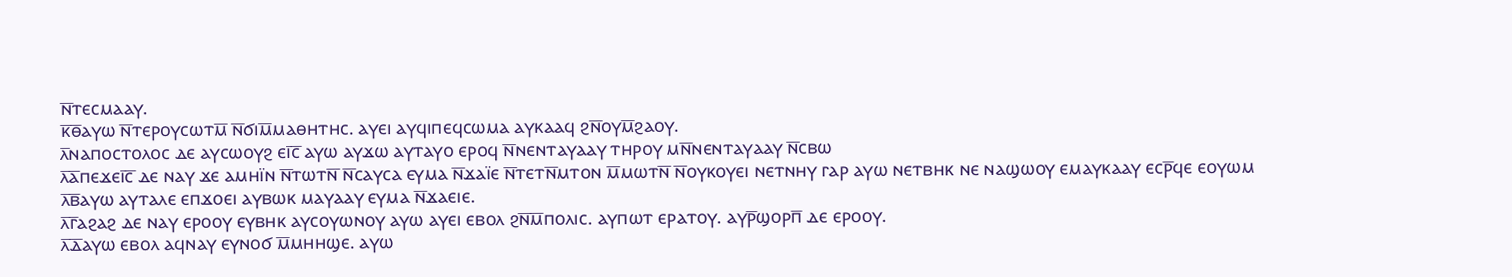ⲛ̅ⲧⲉⲥⲙⲁⲁⲩ.
ⲕ̅ⲑ̅ⲁⲩⲱ ⲛ̅ⲧⲉⲣⲟⲩⲥⲱⲧⲙ̅ ⲛ̅ϭⲓⲙ̅ⲙⲁⲑⲏⲧⲏⲥ. ⲁⲩⲉⲓ ⲁⲩϥⲓⲡⲉϥⲥⲱⲙⲁ ⲁⲩⲕⲁⲁϥ ϩⲛ̅ⲟⲩⲙ̅ϩⲁⲟⲩ.
ⲗ̅ⲛⲁⲡⲟⲥⲧⲟⲗⲟⲥ ⲇⲉ ⲁⲩⲥⲱⲟⲩϩ ⲉⲓ̅ⲥ̅ ⲁⲩⲱ ⲁⲩϫⲱ ⲁⲩⲧⲁⲩⲟ ⲉⲣⲟϥ ⲛ̅ⲛⲉⲛⲧⲁⲩⲁⲁⲩ ⲧⲏⲣⲟⲩ ⲙⲛ̅ⲛⲉⲛⲧⲁⲩⲁⲁⲩ ⲛ̅ⲥⲃⲱ
ⲗ̅ⲁ̅ⲡⲉϫⲉⲓ̅ⲥ̅ ⲇⲉ ⲛⲁⲩ ϫⲉ ⲁⲙⲏⲓ̈ⲛ ⲛ̅ⲧⲱⲧⲛ̅ ⲛ̅ⲥⲁⲩⲥⲁ ⲉⲩⲙⲁ ⲛ̅ϫⲁⲓ̈ⲉ ⲛ̅ⲧⲉⲧⲛ̅ⲙⲧⲟⲛ ⲙ̅ⲙⲱⲧⲛ̅ ⲛ̅ⲟⲩⲕⲟⲩⲉⲓ ⲛⲉⲧⲛⲏⲩ ⲅⲁⲣ ⲁⲩⲱ ⲛⲉⲧⲃⲏⲕ ⲛⲉ ⲛⲁϣⲱⲟⲩ ⲉⲙⲁⲩⲕⲁⲁⲩ ⲉⲥⲣ̅ϥⲉ ⲉⲟⲩⲱⲙ
ⲗ̅ⲃ̅ⲁⲩⲱ ⲁⲩⲧⲁⲗⲉ ⲉⲡϫⲟⲉⲓ ⲁⲩⲃⲱⲕ ⲙⲁⲩⲁⲁⲩ ⲉⲩⲙⲁ ⲛ̅ϫⲁⲉⲓⲉ.
ⲗ̅ⲅ̅ⲁϩⲁϩ ⲇⲉ ⲛⲁⲩ ⲉⲣⲟⲟⲩ ⲉⲩⲃⲏⲕ ⲁⲩⲥⲟⲩⲱⲛⲟⲩ ⲁⲩⲱ ⲁⲩⲉⲓ ⲉⲃⲟⲗ ϩⲛ̅ⲙ̅ⲡⲟⲗⲓⲥ. ⲁⲩⲡⲱⲧ ⲉⲣⲁⲧⲟⲩ. ⲁⲩⲣ̅ϣⲟⲣⲡ̅ ⲇⲉ ⲉⲣⲟⲟⲩ.
ⲗ̅ⲇ̅ⲁⲩⲱ ⲉⲃⲟⲗ ⲁϥⲛⲁⲩ ⲉⲩⲛⲟϭ ⲙ̅ⲙⲏⲏϣⲉ. ⲁⲩⲱ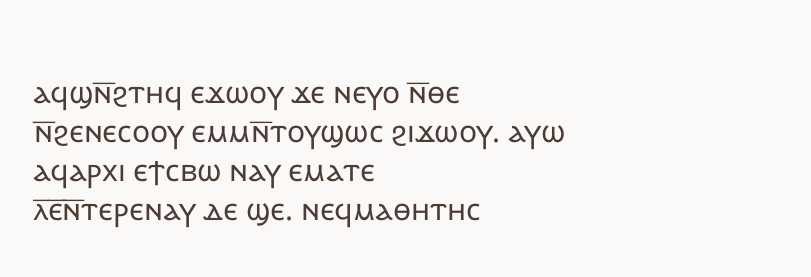ⲁϥϣⲛ̅ϩⲧⲏϥ ⲉϫⲱⲟⲩ ϫⲉ ⲛⲉⲩⲟ ⲛ̅ⲑⲉ ⲛ̅ϩⲉⲛⲉⲥⲟⲟⲩ ⲉⲙⲙⲛ̅ⲧⲟⲩϣⲱⲥ ϩⲓϫⲱⲟⲩ. ⲁⲩⲱ ⲁϥⲁⲣⲭⲓ ⲉϯⲥⲃⲱ ⲛⲁⲩ ⲉⲙⲁⲧⲉ
ⲗ̅ⲉ̅ⲛ̅ⲧⲉⲣⲉⲛⲁⲩ ⲇⲉ ϣⲉ. ⲛⲉϥⲙⲁⲑⲏⲧⲏⲥ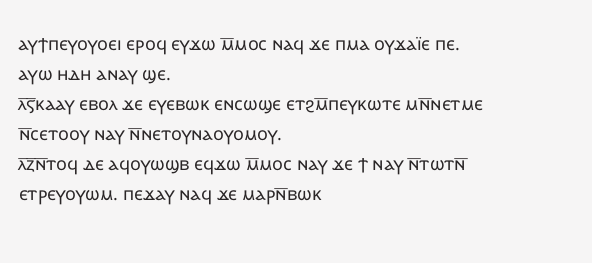ⲁⲩϯⲡⲉⲩⲟⲩⲟⲉⲓ ⲉⲣⲟϥ ⲉⲩϫⲱ ⲙ̅ⲙⲟⲥ ⲛⲁϥ ϫⲉ ⲡⲙⲁ ⲟⲩϫⲁⲓ̈ⲉ ⲡⲉ. ⲁⲩⲱ ⲏⲇⲏ ⲁⲛⲁⲩ ϣⲉ.
ⲗ̅ⲋ̅ⲕⲁⲁⲩ ⲉⲃⲟⲗ ϫⲉ ⲉⲩⲉⲃⲱⲕ ⲉⲛⲥⲱϣⲉ ⲉⲧϩⲙ̅ⲡⲉⲩⲕⲱⲧⲉ ⲙⲛ̅ⲛⲉⲧⲙⲉ ⲛ̅ⲥⲉⲧⲟⲟⲩ ⲛⲁⲩ ⲛ̅ⲛⲉⲧⲟⲩⲛⲁⲟⲩⲟⲙⲟⲩ.
ⲗ̅ⲍ̅ⲛ̅ⲧⲟϥ ⲇⲉ ⲁϥⲟⲩⲱϣⲃ ⲉϥϫⲱ ⲙ̅ⲙⲟⲥ ⲛⲁⲩ ϫⲉ ϯ ⲛⲁⲩ ⲛ̅ⲧⲱⲧⲛ̅ ⲉⲧⲣⲉⲩⲟⲩⲱⲙ. ⲡⲉϫⲁⲩ ⲛⲁϥ ϫⲉ ⲙⲁⲣⲛ̅ⲃⲱⲕ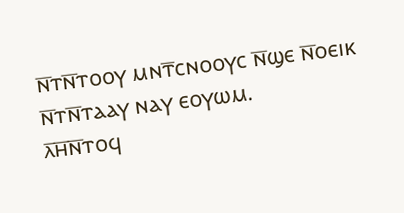ⲛ̅ⲧⲛ̅ⲧⲟⲟⲩ ⲙⲛⲧ̅ⲥⲛⲟⲟⲩⲥ ⲛ̅ϣⲉ ⲛ̅ⲟⲉⲓⲕ ⲛ̅ⲧⲛ̅ⲧⲁⲁⲩ ⲛⲁⲩ ⲉⲟⲩⲱⲙ.
ⲗ̅ⲏ̅ⲛ̅ⲧⲟϥ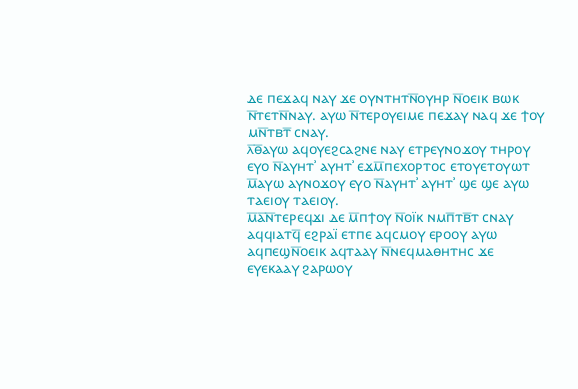ⲇⲉ ⲡⲉϫⲁϥ ⲛⲁⲩ ϫⲉ ⲟⲩⲛⲧⲏⲧⲛ̅ⲟⲩⲏⲣ ⲛ̅ⲟⲉⲓⲕ ⲃⲱⲕ ⲛ̅ⲧⲉⲧⲛ̅ⲛⲁⲩ. ⲁⲩⲱ ⲛ̅ⲧⲉⲣⲟⲩⲉⲓⲙⲉ ⲡⲉϫⲁⲩ ⲛⲁϥ ϫⲉ ϯⲟⲩ ⲙⲛ̅ⲧⲃⲧ̅ ⲥⲛⲁⲩ.
ⲗ̅ⲑ̅ⲁⲩⲱ ⲁϥⲟⲩⲉϩⲥⲁϩⲛⲉ ⲛⲁⲩ ⲉⲧⲣⲉⲩⲛⲟϫⲟⲩ ⲧⲏⲣⲟⲩ ⲉⲩⲟ ⲛ̅ⲁⲩⲏⲧʾ ⲁⲩⲏⲧʾ ⲉϫⲙ̅ⲡⲉⲭⲟⲣⲧⲟⲥ ⲉⲧⲟⲩⲉⲧⲟⲩⲱⲧ
ⲙ̅ⲁⲩⲱ ⲁⲩⲛⲟϫⲟⲩ ⲉⲩⲟ ⲛ̅ⲁⲩⲏⲧʾ ⲁⲩⲏⲧʾ ϣⲉ ϣⲉ ⲁⲩⲱ ⲧⲁⲉⲓⲟⲩ ⲧⲁⲉⲓⲟⲩ.
ⲙ̅ⲁ̅ⲛ̅ⲧⲉⲣⲉϥϫⲓ ⲇⲉ ⲙ̅ⲡϯⲟⲩ ⲛ̅ⲟⲓ̈ⲕ ⲛⲙⲡ̅ⲧⲃ̅ⲧ ⲥⲛⲁⲩ ⲁϥϥⲓⲁⲧϥ̅ ⲉϩⲣⲁⲓ̈ ⲉⲧⲡⲉ ⲁϥⲥⲙⲟⲩ ⲉⲣⲟⲟⲩ ⲁⲩⲱ ⲁϥⲡⲉϣⲛ̅ⲟⲉⲓⲕ ⲁϥⲧⲁⲁⲩ ⲛ̅ⲛⲉϥⲙⲁⲑⲏⲧⲏⲥ ϫⲉ ⲉⲩⲉⲕⲁⲁⲩ ϩⲁⲣⲱⲟⲩ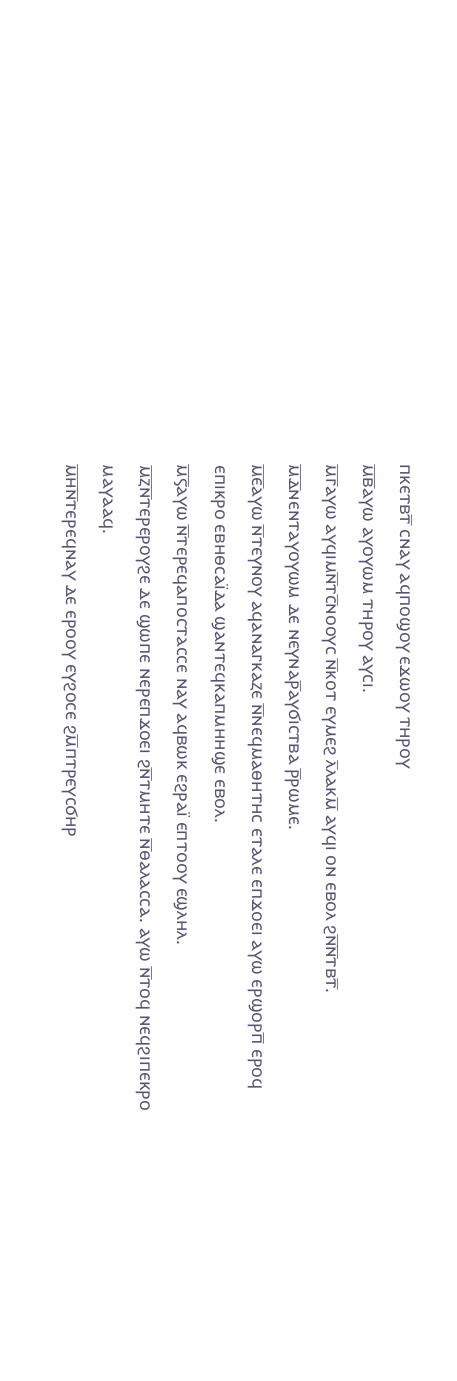ⲡⲕⲉⲧⲃⲧ̅ ⲥⲛⲁⲩ ⲁϥⲡⲟϣⲟⲩ ⲉϫⲱⲟⲩ ⲧⲏⲣⲟⲩ
ⲙ̅ⲃ̅ⲁⲩⲱ ⲁⲩⲟⲩⲱⲙ ⲧⲏⲣⲟⲩ ⲁⲩⲥⲓ.
ⲙ̅ⲅ̅ⲁⲩⲱ ⲁⲩϥⲓⲙⲛ̅ⲧⲥ̅ⲛⲟⲟⲩⲥ ⲛ̅ⲕⲟⲧ ⲉⲩⲙⲉϩ ⲗ̅ⲗⲁⲕⲙ̅ ⲁⲩϥⲓ ⲟⲛ ⲉⲃⲟⲗ ϩⲛ̅ⲛ̅ⲧⲃⲧ̅.
ⲙ̅ⲇ̅ⲛⲉⲛⲧⲁⲩⲟⲩⲱⲙ ⲇⲉ ⲛⲉⲩⲛⲁⲣ̅ⲁⲩϭⲓⲥⲧⲃⲁ ⲣ̅ⲣⲱⲙⲉ.
ⲙ̅ⲉ̅ⲁⲩⲱ ⲛ̅ⲧⲉⲩⲛⲟⲩ ⲁϥⲁⲛⲁⲅⲕⲁⲍⲉ ⲛ̅ⲛⲉϥⲙⲁⲑⲏⲧⲏⲥ ⲉⲧⲁⲗⲉ ⲉⲡϫⲟⲉⲓ ⲁⲩⲱ ⲉⲣϣⲟⲣⲡ̅ ⲉⲣⲟϥ ⲉⲡⲓⲕⲣⲟ ⲉⲃⲏⲑⲥⲁⲓ̈ⲇⲁ ϣⲁⲛⲧⲉϥⲕⲁⲡⲙⲏⲏϣⲉ ⲉⲃⲟⲗ.
ⲙ̅ⲋ̅ⲁⲩⲱ ⲛ̅ⲧⲉⲣⲉϥⲁⲡⲟⲥⲧⲁⲥⲥⲉ ⲛⲁⲩ ⲁϥⲃⲱⲕ ⲉϩⲣⲁⲓ̈ ⲉⲡⲧⲟⲟⲩ ⲉϣⲗⲏⲗ.
ⲙ̅ⲍ̅ⲛ̅ⲧⲉⲣⲉⲣⲟⲩϩⲉ ⲇⲉ ϣⲱⲡⲉ ⲛⲉⲣⲉⲡϫⲟⲉⲓ ϩⲛ̅ⲧⲙⲏⲧⲉ ⲛ̅ⲑⲁⲗⲁⲥⲥⲁ. ⲁⲩⲱ ⲛ̅ⲧⲟϥ ⲛⲉϥϩⲓⲡⲉⲕⲣⲟ ⲙⲁⲩⲁⲁϥ.
ⲙ̅ⲏ̅ⲛ̅ⲧⲉⲣⲉϥⲛⲁⲩ ⲇⲉ ⲉⲣⲟⲟⲩ ⲉⲩϩⲟⲥⲉ ϩⲙ̅ⲡⲧⲣⲉⲩⲥϭⲏⲣ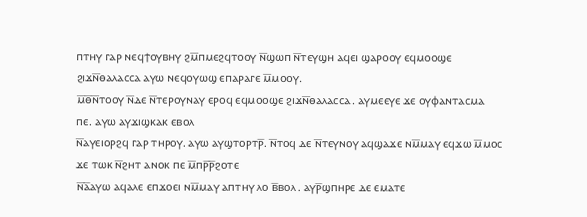ⲡⲧⲏⲩ ⲅⲁⲣ ⲛⲉϥϯⲟⲩⲃⲏⲩ ϩⲙ̅ⲡⲙⲉϩϥⲧⲟⲟⲩ ⲛ̅ϣⲱⲡ ⲛ̅ⲧⲉⲩϣⲏ ⲁϥⲉⲓ ϣⲁⲣⲟⲟⲩ ⲉϥⲙⲟⲟϣⲉ ϩⲓϫⲛ̅ⲑⲁⲗⲁⲥⲥⲁ ⲁⲩⲱ ⲛⲉϥⲟⲩⲱϣ ⲉⲡⲁⲣⲁⲅⲉ ⲙ̅ⲙⲟⲟⲩ.
ⲙ̅ⲑ̅ⲛ̅ⲧⲟⲟⲩ ⲛ̅ⲇⲉ ⲛ̅ⲧⲉⲣⲟⲩⲛⲁⲩ ⲉⲣⲟϥ ⲉϥⲙⲟⲟϣⲉ ϩⲓϫⲛ̅ⲑⲁⲗⲁⲥⲥⲁ. ⲁⲩⲙⲉⲉⲩⲉ ϫⲉ ⲟⲩⲫⲁⲛⲧⲁⲥⲙⲁ ⲡⲉ. ⲁⲩⲱ ⲁⲩϫⲓϣⲕⲁⲕ ⲉⲃⲟⲗ
ⲛ̅ⲁⲩⲉⲓⲟⲣϩϥ ⲅⲁⲣ ⲧⲏⲣⲟⲩ. ⲁⲩⲱ ⲁⲩϣⲧⲟⲣⲧⲣ̅. ⲛ̅ⲧⲟϥ ⲇⲉ ⲛ̅ⲧⲉⲩⲛⲟⲩ ⲁϥϣⲁϫⲉ ⲛⲙ̅ⲙⲁⲩ ⲉϥϫⲱ ⲙ̅ⲙⲟⲥ ϫⲉ ⲧⲱⲕ ⲛ̅ϩⲏⲧ ⲁⲛⲟⲕ ⲡⲉ ⲙ̅ⲡⲣ̅ⲣ̅ϩⲟⲧⲉ
ⲛ̅ⲁ̅ⲁⲩⲱ ⲁϥⲁⲗⲉ ⲉⲡϫⲟⲉⲓ ⲛⲙ̅ⲙⲁⲩ ⲁⲡⲧⲏⲩ ⲗⲟ ⲃ̅ⲃⲟⲗ. ⲁⲩⲣ̅ϣⲡⲏⲣⲉ ⲇⲉ ⲉⲙⲁⲧⲉ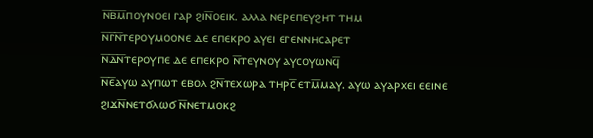ⲛ̅ⲃ̅ⲙ̅ⲡⲟⲩⲛⲟⲉⲓ ⲅⲁⲣ ϩⲓⲛ̅ⲟⲉⲓⲕ. ⲁⲗⲗⲁ ⲛⲉⲣⲉⲡⲉⲩϩⲏⲧ ⲧⲏⲙ
ⲛ̅ⲅ̅ⲛ̅ⲧⲉⲣⲟⲩⲙⲟⲟⲛⲉ ⲇⲉ ⲉⲡⲉⲕⲣⲟ ⲁⲩⲉⲓ ⲉⲅⲉⲛⲛⲏⲥⲁⲣⲉⲧ
ⲛ̅ⲇ̅ⲛ̅ⲧⲉⲣⲟⲩⲡⲉ ⲇⲉ ⲉⲡⲉⲕⲣⲟ ⲛ̅ⲧⲉⲩⲛⲟⲩ ⲁⲩⲥⲟⲩⲱⲛϥ̅
ⲛ̅ⲉ̅ⲁⲩⲱ ⲁⲩⲡⲱⲧ ⲉⲃⲟⲗ ϩⲛ̅ⲧⲉⲭⲱⲣⲁ ⲧⲏⲣⲥ̅ ⲉⲧⲙ̅ⲙⲁⲩ. ⲁⲩⲱ ⲁⲩⲁⲣⲭⲉⲓ ⲉⲉⲓⲛⲉ ϩⲓϫⲛ̅ⲛⲉⲧϭⲗⲱϭ ⲛ̅ⲛⲉⲧⲙⲟⲕϩ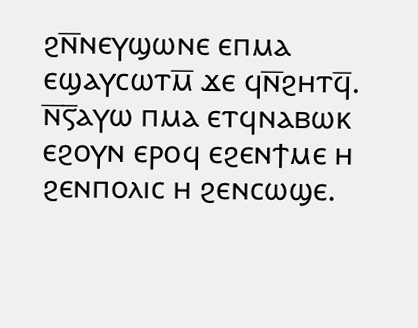ϩⲛ̅ⲛⲉⲩϣⲱⲛⲉ ⲉⲡⲙⲁ ⲉϣⲁⲩⲥⲱⲧⲙ̅ ϫⲉ ϥⲛ̅ϩⲏⲧϥ̅.
ⲛ̅ⲋ̅ⲁⲩⲱ ⲡⲙⲁ ⲉⲧϥⲛⲁⲃⲱⲕ ⲉϩⲟⲩⲛ ⲉⲣⲟϥ ⲉϩⲉⲛϯⲙⲉ ⲏ ϩⲉⲛⲡⲟⲗⲓⲥ ⲏ ϩⲉⲛⲥⲱϣⲉ.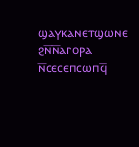ϣⲁⲩⲕⲁⲛⲉⲧϣⲱⲛⲉ ϩⲛ̅ⲛ̅ⲁⲅⲟⲣⲁ ⲛ̅ⲥⲉⲥⲉⲡⲥⲱⲡϥ̅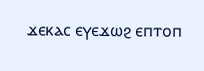ϫⲉⲕⲁⲥ ⲉⲩⲉϫⲱϩ ⲉⲡⲧⲟⲡ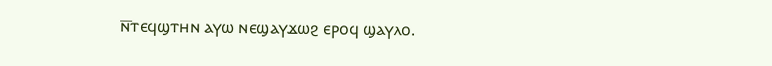ⲛ̅ⲧⲉϥϣⲧⲏⲛ ⲁⲩⲱ ⲛⲉϣⲁⲩϫⲱϩ ⲉⲣⲟϥ ϣⲁⲩⲗⲟ.